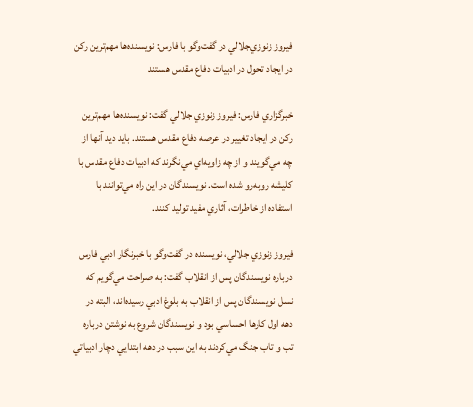فيروز زنوزي‌جلالي در گفت‌وگو با فارس: نويسنده‌ها مهم‌ترين ركن در ايجاد تحول در ادبيات دفاع مقدس هستند

خبرگزاري فارس: فيروز زنوزي جلالي گفت: نويسنده‌ها مهم‌ترين ركن در ايجاد تغيير در عرصه دفاع مقدس هستند. بايد ديد آنها از چه مي‌گويند و از چه زاويه‌اي مي‌نگرند كه ادبيات دفاع مقدس با كليشه روبه‌رو شده است. نويسندگان در اين راه مي‌توانند با استفاده از خاطرات، آثاري مفيد توليد كنند.

فيروز زنوزي جلالي، نويسنده در گفت‌وگو با خبرنگار ادبي فارس درباره نويسندگان پس از انقلاب گفت: به صراحت مي‌گويم كه نسل نويسندگان پس از انقلاب به بلوغ ادبي رسيده‌اند، البته در دهه اول كارها احساسي بود و نويسندگان شروع به نوشتن درباره تب و تاب جنگ مي‌كردند به اين سبب در دهه ابتدايي دچار ادبياتي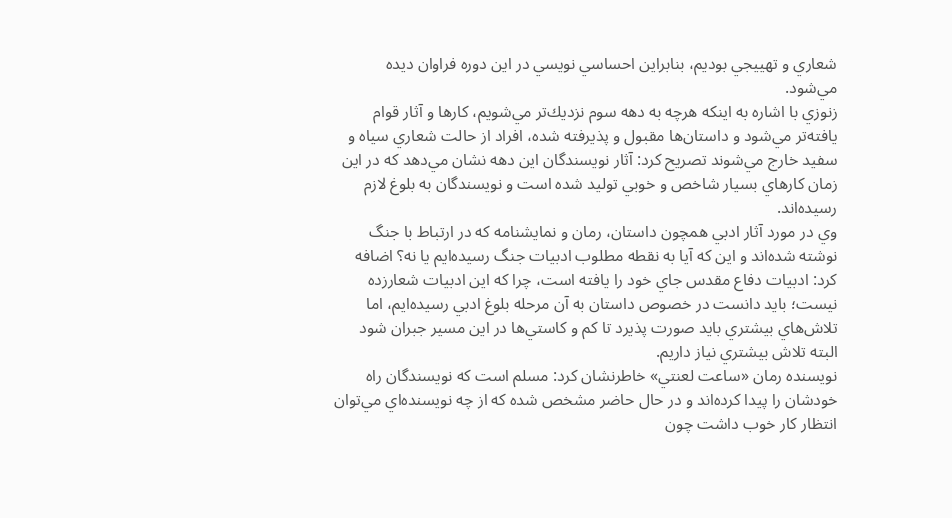شعاري و تهييجي بوديم، بنابراين احساسي نويسي در اين دوره فراوان ديده مي‌شود.
زنوزي با اشاره به اينكه هرچه به دهه سوم نزديك‌تر مي‌شويم، كارها و آثار قوام يافته‌تر مي‌شود و داستان‌ها مقبول و پذيرفته شده، افراد از حالت شعاري سياه و سفيد خارج مي‌شوند تصريح كرد: آثار نويسندگان اين دهه نشان مي‌دهد كه در اين زمان كارهاي بسيار شاخص و خوبي توليد شده است و نويسندگان به بلوغ لازم رسيده‌اند.
وي در مورد آثار ادبي همچون داستان، رمان و نمايشنامه كه در ارتباط با جنگ نوشته شده‌اند و اين كه آيا به نقطه مطلوب ادبيات جنگ رسيده‌ايم يا نه؟ اضافه كرد: ادبيات دفاع مقدس جاي خود را يافته است، چرا كه اين ادبيات شعارزده نيست؛ بايد دانست در خصوص داستان به آن مرحله بلوغ ادبي رسيده‌ايم، اما تلاش‌هاي بيشتري بايد صورت پذيرد تا كم و كاستي‌ها در اين مسير جبران شود البته تلاش بيشتري نياز داريم.
نويسنده رمان «ساعت لعنتي» خاطرنشان كرد: مسلم است كه نويسندگان راه خودشان را پيدا كرده‌اند و در حال حاضر مشخص شده كه از چه نويسنده‌اي مي‌توان انتظار كار خوب داشت چون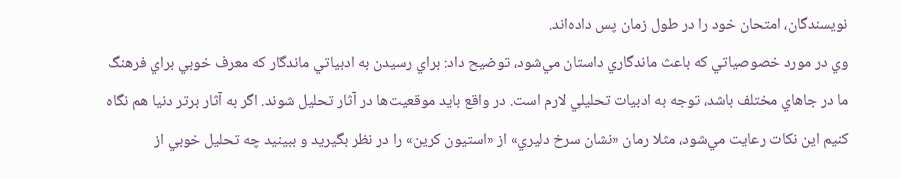نويسندگان، امتحان خود را در طول زمان پس داده‌اند.
وي در مورد خصوصياتي كه باعث ماندگاري داستان مي‌شود، توضيح داد: براي رسيدن به ادبياتي ماندگار كه معرف خوبي براي فرهنگ ما در جاهاي مختلف باشد، توجه به ادبيات تحليلي لارم است. در واقع بايد موقعيت‌ها در آثار تحليل شوند. اگر به آثار برتر دنيا هم نگاه كنيم اين نكات رعايت مي‌شود، مثلا رمان «نشان سرخ دليري» از «استيون كرين» را در نظر بگيريد و ببينيد چه تحليل خوبي از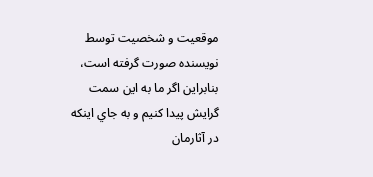موقعيت و شخصيت توسط نويسنده صورت گرفته است، بنابراين اگر ما به اين سمت گرايش پيدا كنيم و به جاي اينكه در آثارمان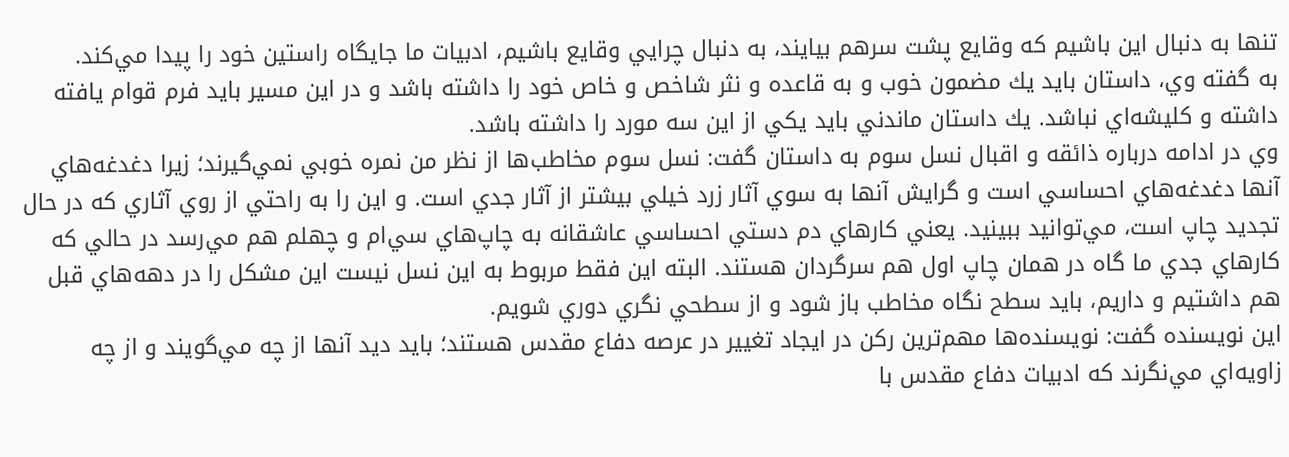تنها به دنبال اين باشيم كه وقايع پشت سرهم بيايند، به دنبال چرايي وقايع باشيم، ادبيات ما جايگاه راستين خود را پيدا مي‌كند.
به گفته وي، داستان بايد يك مضمون خوب و به قاعده و نثر شاخص و خاص خود را داشته باشد و در اين مسير بايد فرم قوام يافته داشته و كليشه‌اي نباشد. يك داستان ماندني بايد يكي از اين سه مورد را داشته باشد.
وي در ادامه درباره ذائقه و اقبال نسل سوم به داستان گفت: نسل سوم مخاطب‌ها از نظر من نمره خوبي نمي‌گيرند؛ زيرا دغدغه‌هاي آنها دغدغه‌هاي احساسي است و گرايش آنها به سوي آثار زرد خيلي بيشتر از آثار جدي است. و اين را به راحتي از روي آثاري كه در حال تجديد چاپ است، مي‌توانيد ببينيد. يعني كارهاي دم دستي احساسي عاشقانه به چاپ‌هاي سي‌ام و چهلم هم مي‌رسد در حالي كه كارهاي جدي ما گاه در همان چاپ اول هم سرگردان هستند. البته اين فقط مربوط به اين نسل نيست اين مشكل را در دهه‌هاي قبل هم داشتيم و داريم، بايد سطح نگاه مخاطب باز شود و از سطحي نگري دوري شويم.
اين نويسنده گفت: نويسنده‌ها مهم‌ترين ركن در ايجاد تغيير در عرصه دفاع مقدس هستند؛ بايد ديد آنها از چه مي‌گويند و از چه زاويه‌اي مي‌نگرند كه ادبيات دفاع مقدس با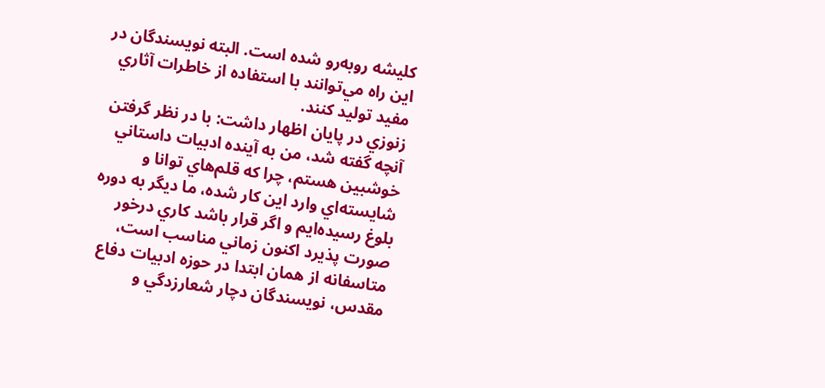كليشه روبه‌رو شده است. البته نويسندگان در اين راه مي‌توانند با استفاده از خاطرات آثاري مفيد توليد كنند.
زنوزي در پايان اظهار داشت: با در نظر گرفتن آنچه گفته شد، من به آينده ادبيات داستاني خوشبين هستم، چرا كه قلم‌هاي توانا و شايسته‌اي وارد اين كار شده، ما ديگر به دوره بلوغ رسيده‌ايم و اگر قرار باشد كاري درخور صورت پذيرد اكنون زماني مناسب است، متاسفانه از همان ابتدا در حوزه ادبيات دفاع مقدس، نويسندگان دچار شعارزدگي و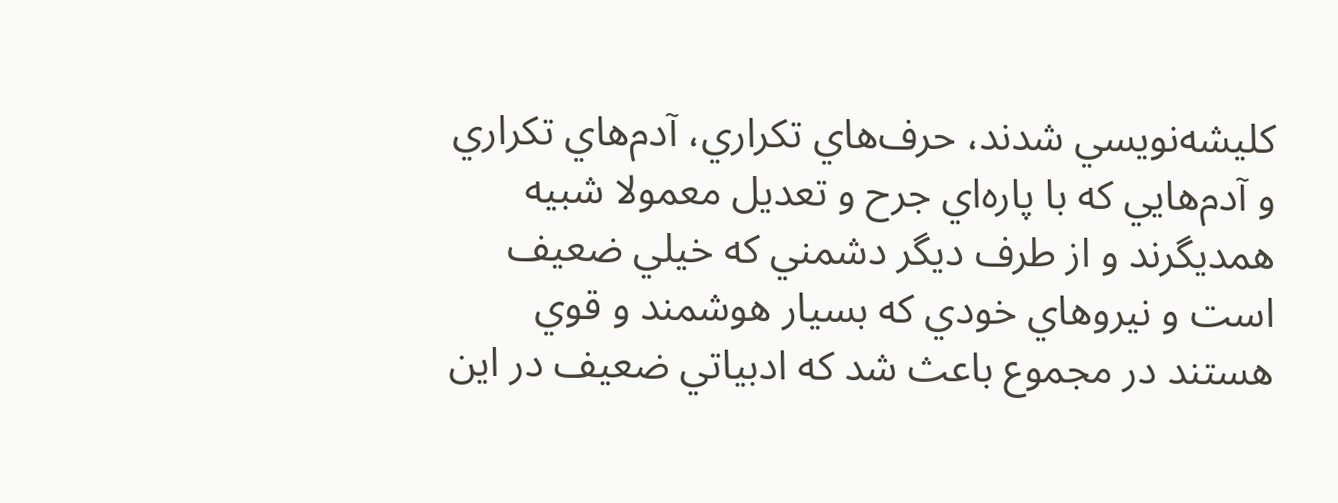كليشه‌نويسي شدند، حرف‌هاي تكراري، آدم‌هاي تكراري و آدم‌هايي كه با پاره‌اي جرح و تعديل معمولا شبيه همديگرند و از طرف ديگر دشمني كه خيلي ضعيف است و نيروهاي خودي كه بسيار هوشمند و قوي هستند در مجموع باعث شد كه ادبياتي ضعيف در اين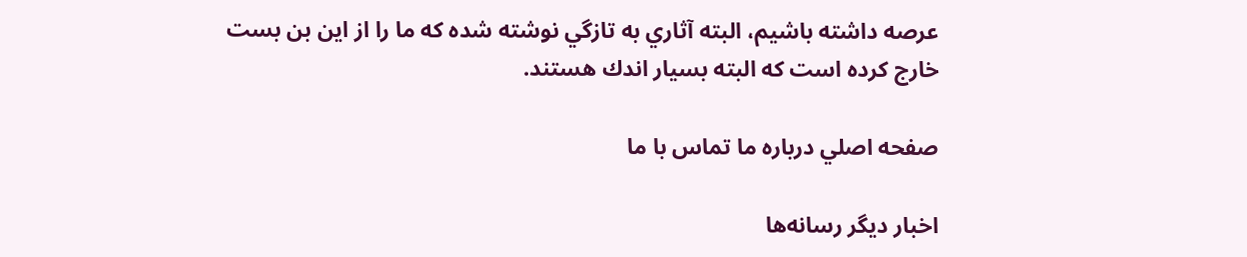عرصه داشته باشيم، البته آثاري به تازگي نوشته شده كه ما را از اين بن بست خارج كرده است كه البته بسيار اندك هستند.

صفحه اصلي درباره ما تماس با ما

اخبار ديگر رسانه‌ها